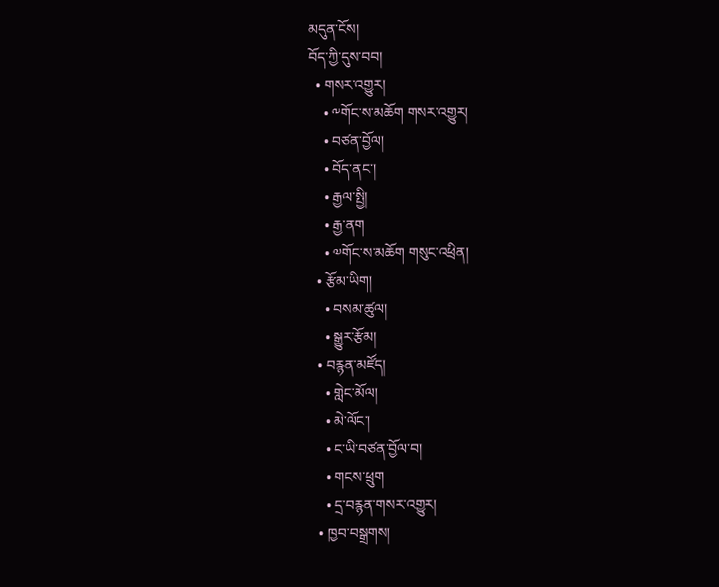མདུན་ངོས།
བོད་ཀྱི་དུས་བབ།
  • གསར་འགྱུར།
    • ༸གོང་ས་མཆོག གསར་འགྱུར།
    • བཙན་བྱོལ།
    • བོད་ནང་།
    • རྒྱལ་སྤྱི།
    • རྒྱ་ནག
    • ༧གོང་ས་མཆོག གསུང་འཕྲིན།
  • རྩོམ་ཡིག།
    • བསམ་ཚུལ།
    • སྒྱུར་རྩོམ།
  • བརྙན་མཛོད།
    • གླེང་མོལ།
    • མེ་ལོང་།
    • ང་ཡི་བཙན་བྱོལ་བ།
    • གངས་ཕྲུག
    • དྲ་བརྙན་གསར་འགྱུར།
  • ཁྱབ་བསྒྲགས།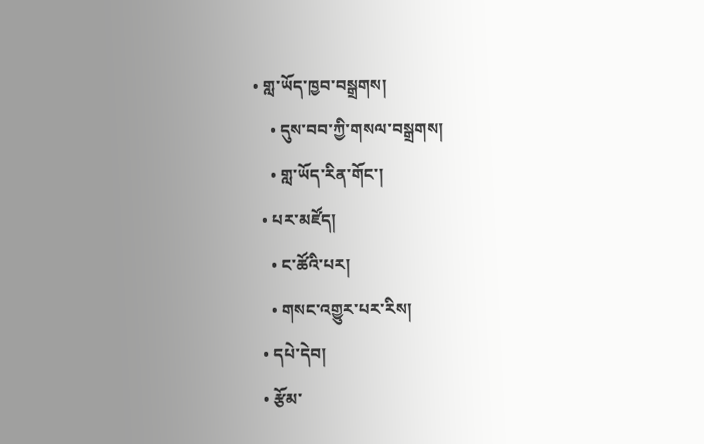• གླ་ཡོད་ཁྱབ་བསྒྲགས།
    • དུས་བབ་ཀྱི་གསལ་བསྒྲགས།
    • གླ་ཡོད་རིན་གོང་།
  • པར་མཛོད།
    • ང་ཚོའི་པར།
    • གསང་འགྱུར་པར་རིས།
  • དཔེ་དེབ།
  • རྩོམ་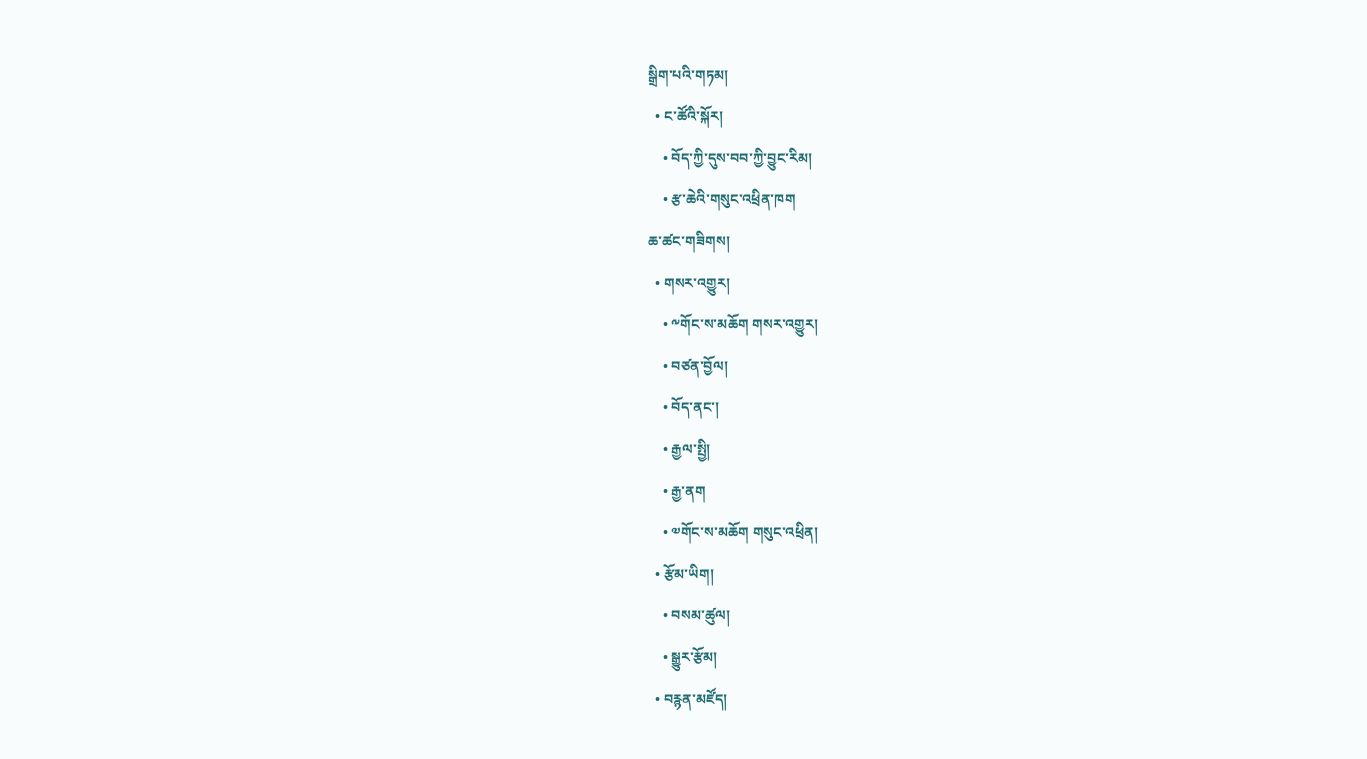སྒྲིག་པའི་གཏམ།
  • ང་ཚོའི་སྐོར།
    • བོད་ཀྱི་དུས་བབ་ཀྱི་བྱུང་རིམ།
    • རྩ་ཆེའི་གསུང་འཕྲིན་ཁག
ཆ་ཚང་གཟིགས།
  • གསར་འགྱུར།
    • ༸གོང་ས་མཆོག གསར་འགྱུར།
    • བཙན་བྱོལ།
    • བོད་ནང་།
    • རྒྱལ་སྤྱི།
    • རྒྱ་ནག
    • ༧གོང་ས་མཆོག གསུང་འཕྲིན།
  • རྩོམ་ཡིག།
    • བསམ་ཚུལ།
    • སྒྱུར་རྩོམ།
  • བརྙན་མཛོད།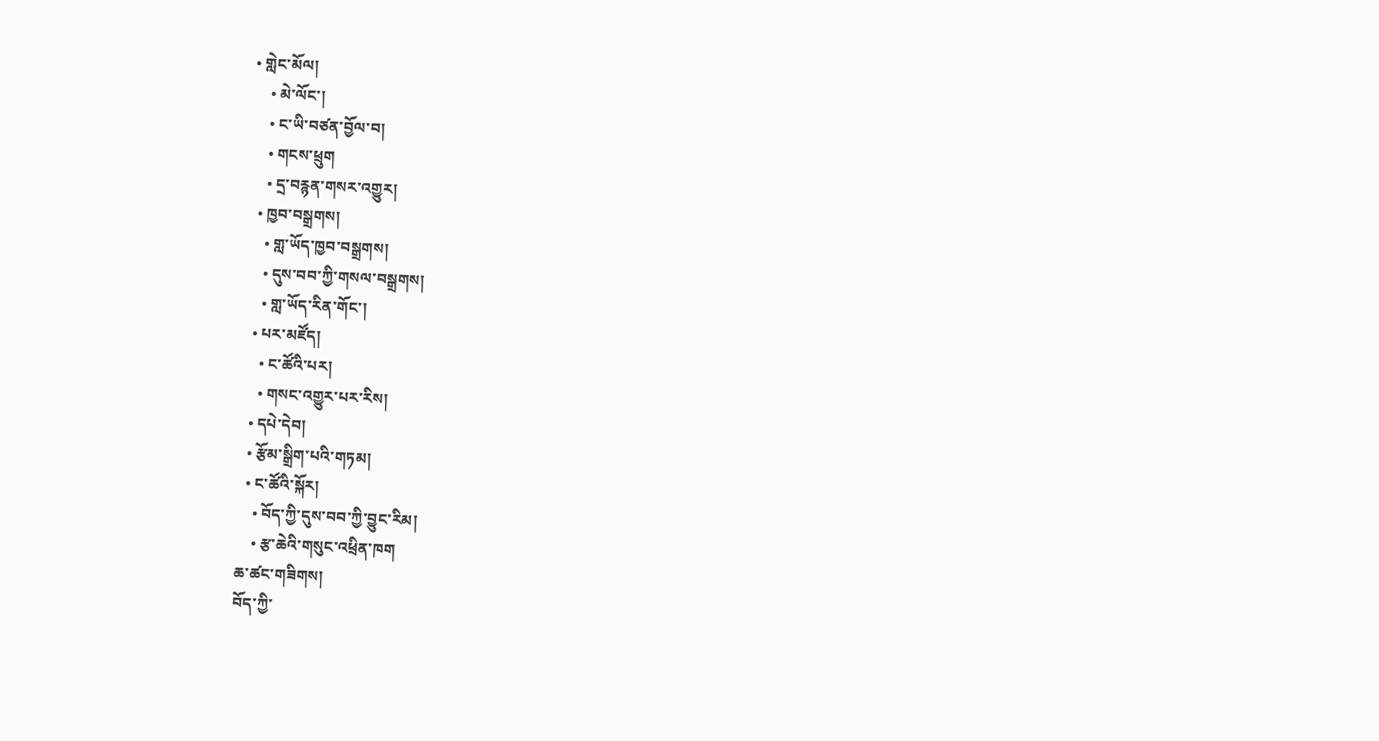• གླེང་མོལ།
    • མེ་ལོང་།
    • ང་ཡི་བཙན་བྱོལ་བ།
    • གངས་ཕྲུག
    • དྲ་བརྙན་གསར་འགྱུར།
  • ཁྱབ་བསྒྲགས།
    • གླ་ཡོད་ཁྱབ་བསྒྲགས།
    • དུས་བབ་ཀྱི་གསལ་བསྒྲགས།
    • གླ་ཡོད་རིན་གོང་།
  • པར་མཛོད།
    • ང་ཚོའི་པར།
    • གསང་འགྱུར་པར་རིས།
  • དཔེ་དེབ།
  • རྩོམ་སྒྲིག་པའི་གཏམ།
  • ང་ཚོའི་སྐོར།
    • བོད་ཀྱི་དུས་བབ་ཀྱི་བྱུང་རིམ།
    • རྩ་ཆེའི་གསུང་འཕྲིན་ཁག
ཆ་ཚང་གཟིགས།
བོད་ཀྱི་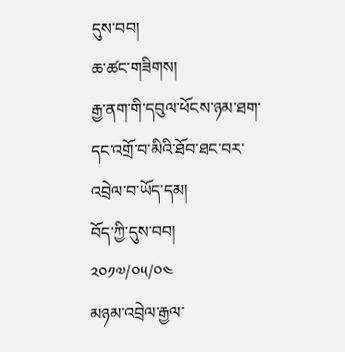དུས་བབ།
ཆ་ཚང་གཟིགས།
རྒྱ་ནག་གི་དབུལ་ཕོངས་ཉམ་ཐག་དང་འགྲོ་བ་མིའི་ཐོབ་ཐང་བར་འབྲེལ་བ་ཡོད་དམ།
བོད་ཀྱི་དུས་བབ།
༢༠༡༧/༠༥/༠༤
མཉམ་འབྲེལ་རྒྱལ་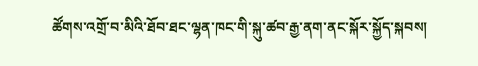ཚོགས་འགྲོ་བ་མིའི་ཐོབ་ཐང་ལྷན་ཁང་གི་སྐུ་ཚབ་རྒྱ་ནག་ནང་སྐོར་སྐྱོད་སྐབས།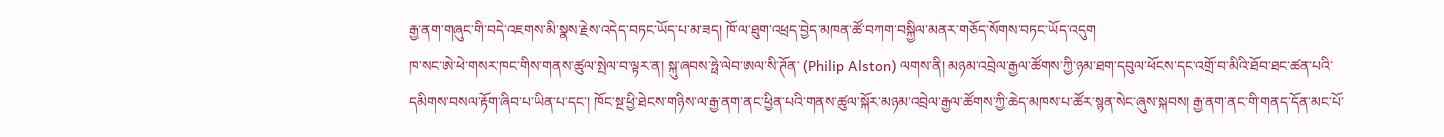རྒྱ་ནག་གཞུང་གི་བདེ་འཇགས་མི་སྣས་རྗེས་འདེད་བཏང་ཡོད་པ་མ་ཟད། ཁོ་ལ་ཐུག་འཕྲད་བྱེད་མཁན་ཚོ་བཀག་བསྐྱིལ་མནར་གཅོད་སོགས་བཏང་ཡོད་འདུག
ཁ་སང་ཨེ་ཕེ་གསར་ཁང་གིས་གནས་ཚུལ་སྤེལ་བ་ལྟར་ན། སྐུ་ཞབས་ཧྥེ་ལེབ་ཨལ་སི་ཊོན་ (Philip Alston) ལགས་ནི། མཉམ་འབྲེལ་རྒྱལ་ཚོགས་ཀྱི་ཉམ་ཐག་དབུལ་ཕོངས་དང་འགྲོ་བ་མིའི་ཐོབ་ཐང་ཚན་པའི་དམིགས་བསལ་རྟོག་ཞིབ་པ་ཡིན་པ་དང་། ཁོང་སྔ་ཕྱི་ཐེངས་གཉིས་ལ་རྒྱ་ནག་ནང་ཕྱིན་པའི་གནས་ཚུལ་སྐོར་མཉམ་འབྲེལ་རྒྱལ་ཚོགས་ཀྱི་ཆེད་མཁས་པ་ཚོར་སྙན་སེང་ཞུས་སྐབས། རྒྱ་ནག་ནང་གི་གནད་དོན་མང་པོ་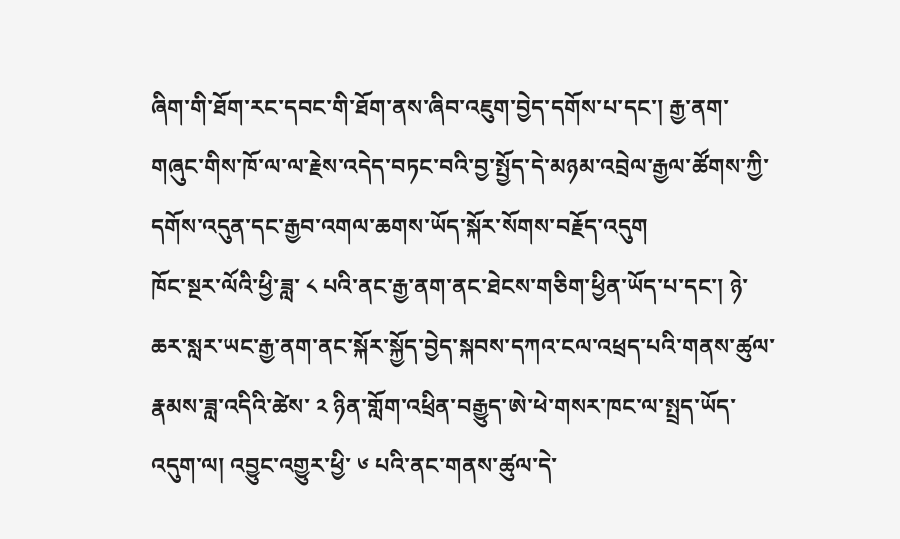ཞིག་གི་ཐོག་རང་དབང་གི་ཐོག་ནས་ཞིབ་འཇུག་བྱེད་དགོས་པ་དང་། རྒྱ་ནག་གཞུང་གིས་ཁོ་ལ་ལ་རྗེས་འདེད་བཏང་བའི་བྱ་སྤྱོད་དེ་མཉམ་འབྲེལ་རྒྱལ་ཚོགས་ཀྱི་དགོས་འདུན་དང་རྒྱབ་འགལ་ཆགས་ཡོད་སྐོར་སོགས་བརྗོད་འདུག
ཁོང་སྔར་ལོའི་ཕྱི་ཟླ་ ༨ པའི་ནང་རྒྱ་ནག་ནང་ཐེངས་གཅིག་ཕྱིན་ཡོད་པ་དང་། ཉེ་ཆར་སླར་ཡང་རྒྱ་ནག་ནང་སྐོར་སྐྱོད་བྱེད་སྐབས་དཀའ་ངལ་འཕྲད་པའི་གནས་ཚུལ་རྣམས་ཟླ་འདིའི་ཚེས་ ༢ ཉིན་གློག་འཕྲིན་བརྒྱུད་ཨེ་ཕེ་གསར་ཁང་ལ་སྤྲད་ཡོད་འདུག་ལ། འབྱུང་འགྱུར་ཕྱི་ ༦ པའི་ནང་གནས་ཚུལ་དེ་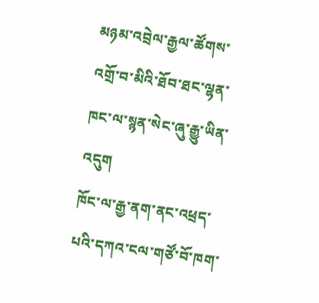མཉམ་འབྲེལ་རྒྱལ་ཚོགས་འགྲོ་བ་མིའི་ཐོབ་ཐང་ལྷན་ཁང་ལ་སྙན་སེང་ཞུ་རྒྱུ་ཡིན་འདུག
ཁོང་ལ་རྒྱ་ནག་ནང་འཕྲད་པའི་དཀའ་ངལ་གཙོ་བོ་ཁག་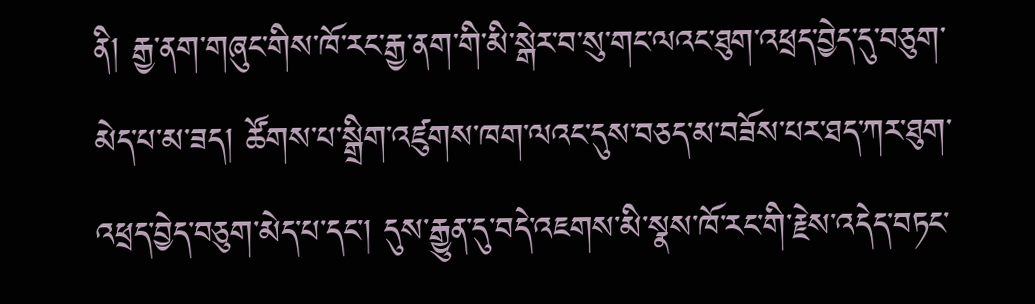ནི། རྒྱ་ནག་གཞུང་གིས་ཁོ་རང་རྒྱ་ནག་གི་མི་སྒེར་བ་སུ་གང་ལའང་ཐུག་འཕྲད་བྱེད་དུ་བཅུག་མེད་པ་མ་ཟད། ཚོགས་པ་སྒྲིག་འཛུགས་ཁག་ལའང་དུས་བཅད་མ་བཟོས་པར་ཐད་ཀར་ཐུག་འཕྲད་བྱེད་བཅུག་མེད་པ་དང་། དུས་རྒྱུན་དུ་བདེ་འཇགས་མི་སྣས་ཁོ་རང་གི་རྗེས་འདེད་བཏང་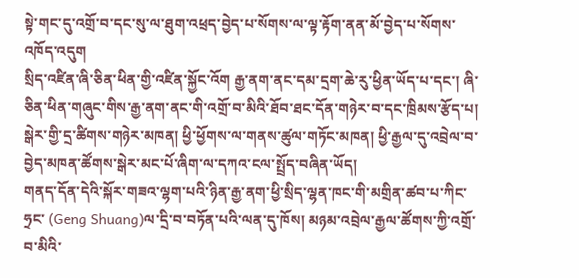སྟེ་གང་དུ་འགྲོ་བ་དང་སུ་ལ་ཐུག་འཕྲད་བྱེད་པ་སོགས་ལ་ལྟ་རྟོག་ནན་མོ་བྱེད་པ་སོགས་འཁོད་འདུག
སྲིད་འཛིན་ཞི་ཅིན་ཕིན་གྱི་འཛིན་སྐྱོང་འོག རྒྱ་ནག་ནང་དམ་དྲག་ཆེ་རུ་ཕྱིན་ཡོད་པ་དང་། ཞི་ཅིན་ཕིན་གཞུང་གིས་རྒྱ་ནག་ནང་གི་འགྲོ་བ་མིའི་ཐོབ་ཐང་དོན་གཉེར་བ་དང་ཁྲིམས་རྩོད་པ། སྒེར་གྱི་དྲ་ཚིགས་གཉེར་མཁན། ཕྱི་ཕྱོགས་ལ་གནས་ཚུལ་གཏོང་མཁན། ཕྱི་རྒྱལ་དུ་འབྲེལ་བ་བྱེད་མཁན་ཚོགས་སྒེར་མང་པོ་ཞིག་ལ་དཀའ་ངལ་སྤྲོད་བཞིན་ཡོད།
གནད་དོན་དེའི་སྐོར་གཟའ་ལྷག་པའི་ཉིན་རྒྱ་ནག་ཕྱི་སྲིད་ལྷན་ཁང་གི་མགྲིན་ཚབ་པ་ཀིང་ཧྲང་ (Geng Shuang)ལ་དྲི་བ་བཏོན་པའི་ལན་དུ་ཁོས། མཉམ་འབྲེལ་རྒྱལ་ཚོགས་ཀྱི་འགྲོ་བ་མིའི་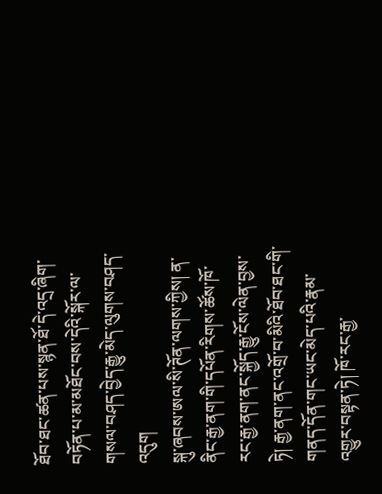ཐོབ་ཐང་ཚན་པས་སྙན་ཐོ་དེ་འདྲ་ཞིག་བཏོན་པ་མ་མཐོང་བས་དེའི་སྐོར་ལ་གསལ་བཤད་བྱེད་རྒྱུ་མེད་ལུགས་བཤད་འདུག
སྐུ་ཞབས་ཨལ་སི་ཊོན་ལགས་ཀྱིས། ན་ནིང་རྒྱ་ནག་གི་དཔོན་རིགས་ཚོས་ཁོ་རང་རྒྱ་ནག་ནང་སྐྱོད་རྒྱུ་ངོས་ལེན་བྱས་ཏེ། རྒྱ་ནག་ནང་འགྲོ་བ་མིའི་ཐོབ་ཐང་གི་གནད་དོན་གང་ཡང་མེད་པའི་རྣམ་འགྱུར་བསྟན་ཏེ། ཁོ་རང་རྒྱ་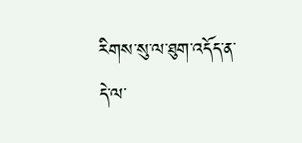རིགས་སུ་ལ་ཐུག་འདོད་ན་དེ་ལ་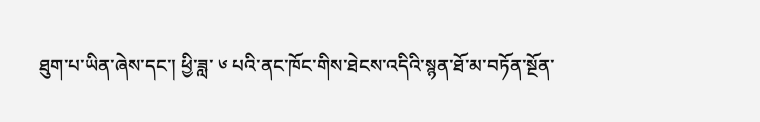ཐུག་པ་ཡིན་ཞེས་དང་། ཕྱི་ཟླ་ ༦ པའི་ནང་ཁོང་གིས་ཐེངས་འདིའི་སྙན་ཐོ་མ་བཏོན་སྔོན་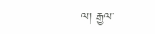ལ། རྒྱལ་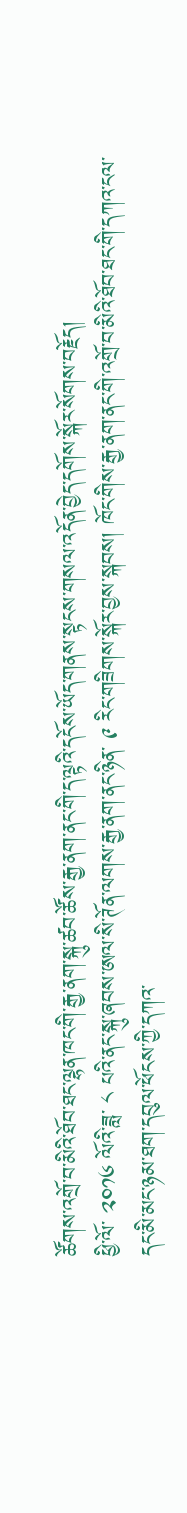ཚོགས་འགྲོ་བ་མིའི་ཐོབ་ཐང་ལྷན་ཁང་གི་རྒྱ་ནག་སྐུ་ཚབ་ཚོས་རྒྱ་ནག་ནང་གི་ད་ལྟའི་དངོས་ཡོད་གནས་སྟངས་གསལ་འདོན་བྱེད་དགོས་སྐོར་སོགས་བརྗོད།
ཕྱི་ལོ་ ༢༠༡༦ ལོའི་ཟླ་ ༨ པའི་ནང་སྐུ་ཞབས་ཨལ་སི་ཊོན་ལགས་རྒྱ་ནག་ནང་ཉིན་ ༩ རིང་གཟིགས་སྐོར་བྱས་སྐབས། ཁོང་གིས་རྒྱ་ནག་ནང་གི་འགྲོ་བ་མིའི་ཐོབ་ཐང་གི་དཀའ་ངལ་དང་མི་མང་ཉམ་ཐག་དབུལ་ཕོངས་ཀྱི་དཀའ་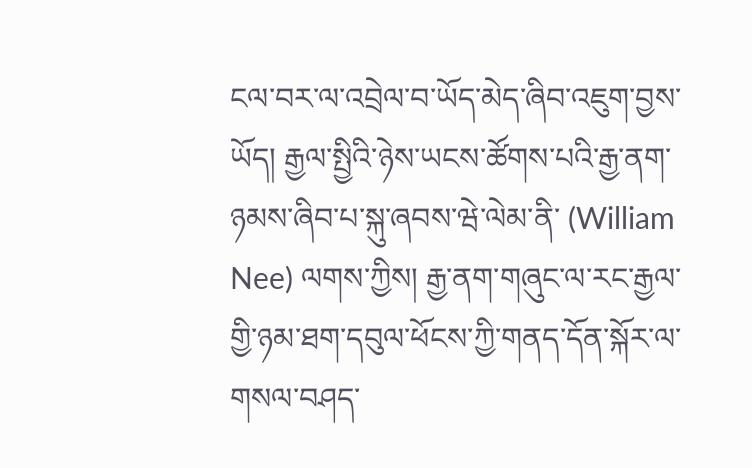ངལ་བར་ལ་འབྲེལ་བ་ཡོད་མེད་ཞིབ་འཇུག་བྱས་ཡོད། རྒྱལ་སྤྱིའི་ཉེས་ཡངས་ཚོགས་པའི་རྒྱ་ནག་ཉམས་ཞིབ་པ་སྐུ་ཞབས་ཝེ་ལེམ་ནི་ (William Nee) ལགས་ཀྱིས། རྒྱ་ནག་གཞུང་ལ་རང་རྒྱལ་གྱི་ཉམ་ཐག་དབུལ་ཕོངས་ཀྱི་གནད་དོན་སྐོར་ལ་གསལ་བཤད་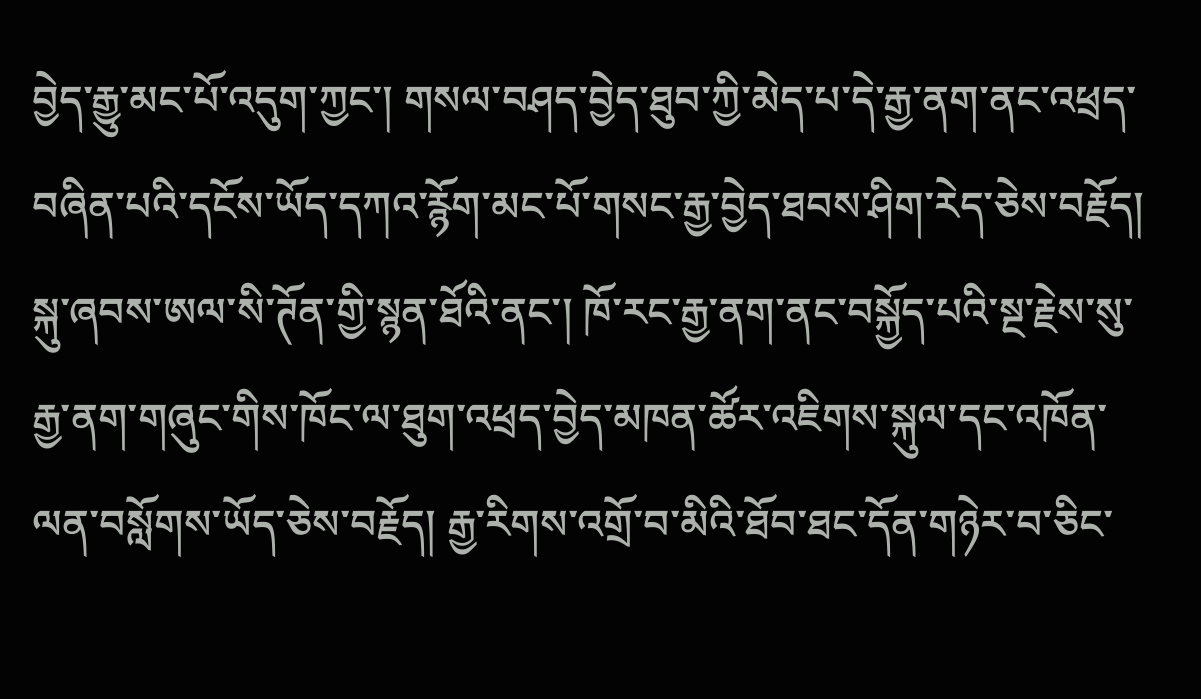བྱེད་རྒྱུ་མང་པོ་འདུག་ཀྱང་། གསལ་བཤད་བྱེད་ཐུབ་ཀྱི་མེད་པ་དེ་རྒྱ་ནག་ནང་འཕྲད་བཞིན་པའི་དངོས་ཡོད་དཀའ་རྙོག་མང་པོ་གསང་རྒྱ་བྱེད་ཐབས་ཤིག་རེད་ཅེས་བརྗོད།
སྐུ་ཞབས་ཨལ་སི་ཊོན་གྱི་སྙན་ཐོའི་ནང་། ཁོ་རང་རྒྱ་ནག་ནང་བསྐྱོད་པའི་སྔ་རྗེས་སུ་རྒྱ་ནག་གཞུང་གིས་ཁོང་ལ་ཐུག་འཕྲད་བྱེད་མཁན་ཚོར་འཇིགས་སྐུལ་དང་འཁོན་ལན་བསློགས་ཡོད་ཅེས་བརྗོད། རྒྱ་རིགས་འགྲོ་བ་མིའི་ཐོབ་ཐང་དོན་གཉེར་བ་ཅིང་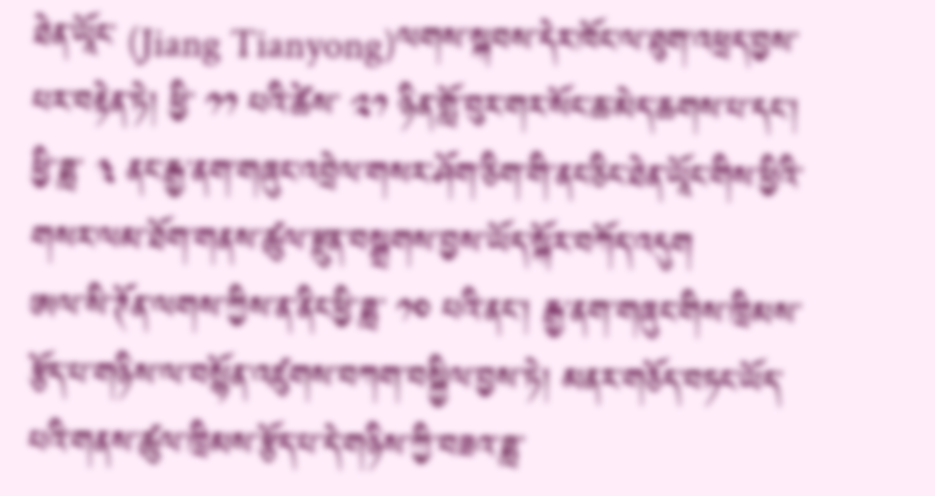ཐེན་ཡཱོང་ (Jiang Tianyong)ལགས་སྐབས་དེར་ཁོང་ལ་ཐུག་འཕྲད་བྱས་པར་བརྟེན་ཏེ། ཕྱི་ ༡༡ པའི་ཚེས་ ༢༡ ཉིན་གློ་བུར་གར་སོང་ཆ་མེད་ཆགས་པ་དང་། ཕྱི་ཟླ་ ༣ ནང་རྒྱ་ནག་གཞུང་འབྲེལ་གསར་ཤོག་ཅིག་གི་ནང་ཅིང་ཐེན་ཡཱོང་གིས་ཕྱིའི་གསར་ལམ་ཐོག་གནས་ཚུལ་རྫུན་བསྒྲགས་བྱས་ཡོད་སྐོར་བཀོད་འདུག
ཨལ་སི་ཊོན་ལགས་ཀྱིས་ན་ནིང་ཕྱི་ཟླ་ ༡༠ པའི་ནང་། རྒྱ་ནག་གཞུང་གིས་ཁྲིམས་རྩོད་པ་གཉིས་ལ་བསྙོན་འཛུགས་བཀག་བསྐྱིལ་བྱས་ཏེ། མནར་གཅོད་བཏང་ཡོད་པའི་གནས་ཚུལ་ཁྲིམས་རྩོད་པ་དེ་གཉིས་ཀྱི་བཟའ་ཟླ་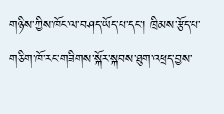གཉིས་ཀྱིས་ཁོང་ལ་བཤད་ཡོད་པ་དང་། ཁྲིམས་རྩོད་པ་གཅིག་ཁོ་རང་གཟིགས་སྐོར་སྐབས་ཐུག་འཕྲད་བྱས་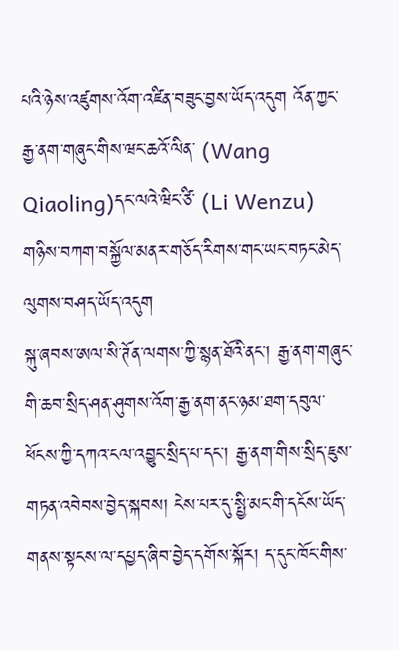པའི་ཉེས་འཛུགས་འོག་འཛིན་བཟུང་བྱས་ཡོད་འདུག འོན་ཀྱང་རྒྱ་ནག་གཞུང་གིས་ཝང་ཆའོ་ལིན་ (Wang Qiaoling)དང་ལའེ་ཝིང་ཙི་ (Li Wenzu) གཉིས་བཀག་བསྐྱོལ་མནར་གཅོད་རིགས་གང་ཡང་བཏང་མེད་ལུགས་བཤད་ཡོད་འདུག
སྐུ་ཞབས་ཨལ་སི་ཊོན་ལགས་ཀྱི་སྙན་ཐོའི་ནང་། རྒྱ་ནག་གཞུང་གི་ཆབ་སྲིད་ཤན་ཤུགས་འོག་རྒྱ་ནག་ནང་ཉམ་ཐག་དབུལ་ཕོངས་ཀྱི་དཀའ་ངལ་འབྱུང་སྲིད་པ་དང་། རྒྱ་ནག་གིས་སྲིད་ཇུས་གཏན་འབེབས་བྱེད་སྐབས། ངེས་པར་དུ་སྤྱི་མང་གི་དངོས་ཡོད་གནས་སྟངས་ལ་དཔྱད་ཞིབ་བྱེད་དགོས་སྐོར། ད་དུང་ཁོང་གིས་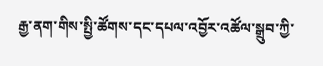རྒྱ་ནག་གིས་སྤྱི་ཚོགས་དང་དཔལ་འབྱོར་འཚོལ་སྒྲུབ་ཀྱི་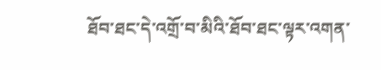ཐོབ་ཐང་དེ་འགྲོ་བ་མིའི་ཐོབ་ཐང་ལྟར་འགན་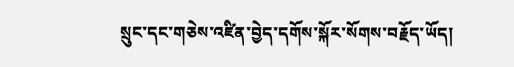སྲུང་དང་གཅེས་འཛིན་བྱེད་དགོས་སྐོར་སོགས་བརྗོད་ཡོད།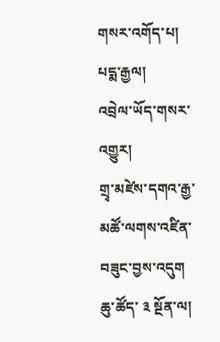གསར་འགོད་པ། པདྨ་རྒྱལ།
འབྲེལ་ཡོད་གསར་འགྱུར།
གྲྭ་མཛེས་དགའ་རྒྱ་མཚོ་ལགས་འཛིན་བཟུང་བྱས་འདུག
ཆུ་ཚོད་ ༣ སྔོན་ལ།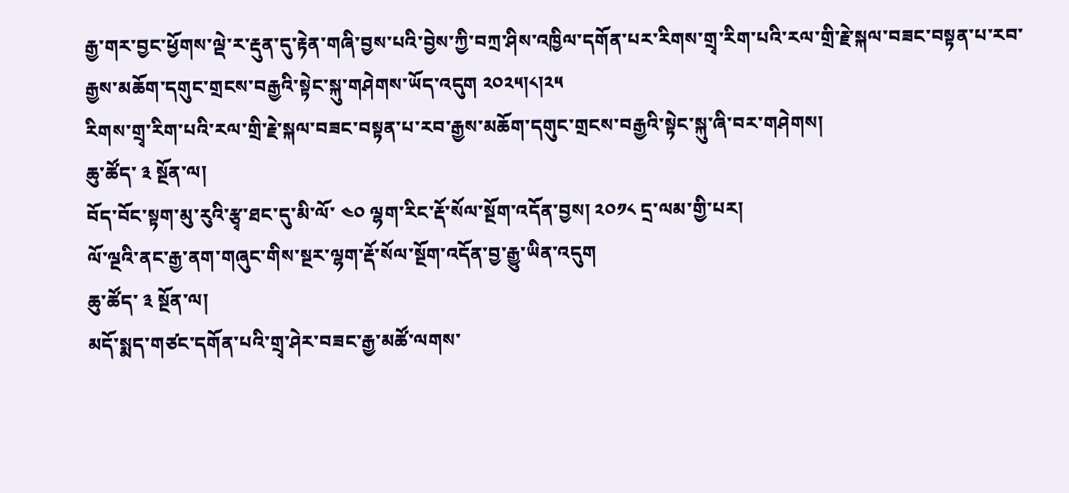རྒྱ་གར་བྱང་ཕྱོགས་ལྡེ་ར་རྡུན་དུ་རྟེན་གཞི་བྱས་པའི་བྱེས་ཀྱི་བཀྲ་ཤིས་འཁྱིལ་དགོན་པར་རིགས་གྲྭ་རིག་པའི་རལ་གྲི་རྗེ་སྐལ་བཟང་བསྟན་པ་རབ་རྒྱས་མཆོག་དགུང་གྲངས་བརྒྱའི་སྟེང་སྐུ་གཤེགས་ཡོད་འདུག ༢༠༢༥།༨།༢༥
རིགས་གྲྭ་རིག་པའི་རལ་གྲི་རྗེ་སྐལ་བཟང་བསྟན་པ་རབ་རྒྱས་མཆོག་དགུང་གྲངས་བརྒྱའི་སྟེང་སྐུ་ཞི་བར་གཤེགས།
ཆུ་ཚོད་ ༣ སྔོན་ལ།
བོད་བོང་སྟག་མུ་རུའི་རྩྭ་ཐང་དུ་མི་ལོ་ ༤༠ ལྷག་རིང་རྡོ་སོལ་སྔོག་འདོན་བྱས། ༢༠༡༨ དྲ་ལམ་གྱི་པར།
ལོ་ལྔའི་ནང་རྒྱ་ནག་གཞུང་གིས་སྔར་ལྷག་རྡོ་སོལ་སྔོག་འདོན་བྱ་རྒྱུ་ཡིན་འདུག
ཆུ་ཚོད་ ༣ སྔོན་ལ།
མདོ་སྨད་གཙང་དགོན་པའི་གྲྭ་ཤེར་བཟང་རྒྱ་མཚོ་ལགས་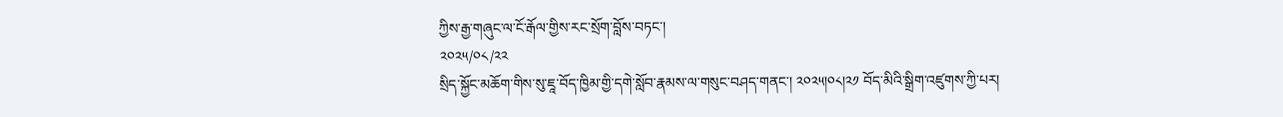ཀྱིས་རྒྱ་གཞུང་ལ་ངོ་རྒོལ་གྱིས་རང་སྲོག་བློས་བཏང་།
༢༠༢༥/༠༨/༢༢
སྲིད་སྐྱོང་མཆོག་གིས་སུ་ཇཱ་བོད་ཁྱིམ་གྱི་དགེ་སློབ་རྣམས་ལ་གསུང་བཤད་གནང་། ༢༠༢༥།༠༨།༢༡ བོད་མིའི་སྒྲིག་འཛུགས་ཀྱི་པར།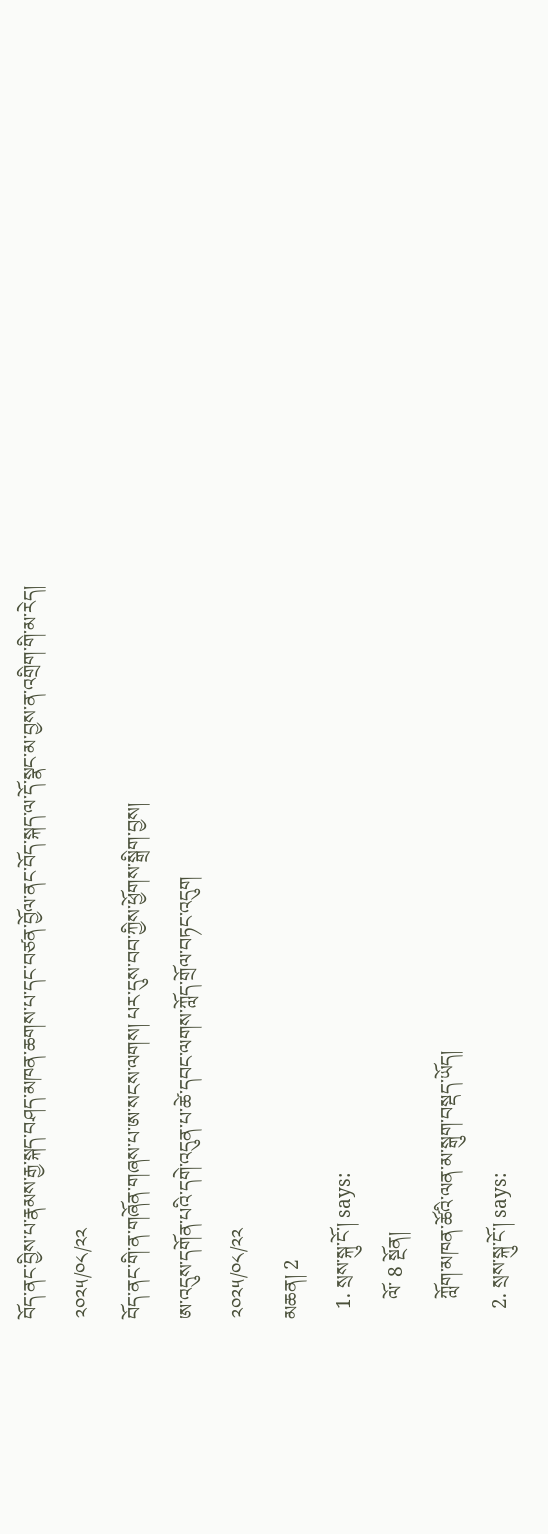བོད་ནང་བྱིས་པ་རྣམས་རྒྱ་སྐད་བཤད་མཁན་ཆགས་པ་དང་བཙན་བྱོལ་ནང་བོད་སྐད་ལ་དོ་སྣང་མ་བྱས་ན་འགྲིག་གི་མ་རེད།
༢༠༢༥/༠༨/༢༢
བོད་ནང་གི་ན་གཞོན་གཞས་པ་ཨ་སངས་ལགས། པར་དུས་བབ་ཀྱིས་ཕྱོགས་སྒྲིག་བྱས།
ཨ་འདུས་དགོན་པའི་དགེ་འདུན་པ་ཚེ་དབང་ལགས་ཀློད་གྲོལ་བཏང་འདུག
༢༠༢༥/༠༨/༢༢
མཆན། 2
  1. སྲས་སྐུ་ངོ་། says:
    ལོ་ 8 སྔོན།
    ཀློག་མཁན་ཚོའི་ལན་མ་སྒུག་བསྡད་ཡོད།
  2. སྲས་སྐུ་ངོ་། says: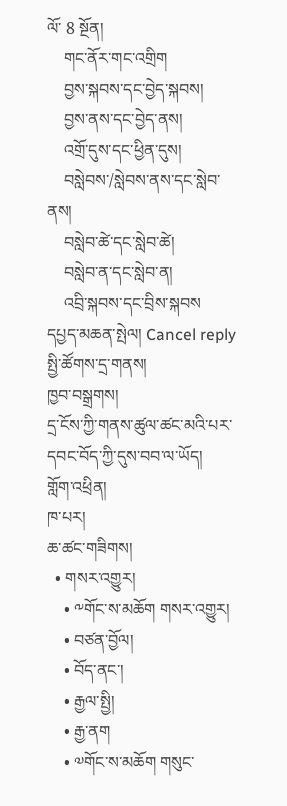ལོ་ 8 སྔོན།
    གང་ནོར་གང་འགྲིག
    བྱས་སྐབས་དང་བྱེད་སྐབས།
    བྱས་ནས་དང་བྱེད་ནས།
    འགྲོ་དུས་དང་ཕྱིན་དུས།
    བསླེབས་/སླེབས་ནས་དང་སླེབ་ནས།
    བསླེབ་ཚེ་དང་སླེབ་ཚེ།
    བསླེབ་ན་དང་སླེབ་ན།
    འབྲི་སྐབས་དང་བྲིས་སྐབས
དཔྱད་མཆན་སྤེལ། Cancel reply
སྤྱི་ཚོགས་དྲ་གནས།
ཁྱབ་བསྒྲགས།
དྲ་ངོས་ཀྱི་གནས་ཚུལ་ཚང་མའི་པར་དབང་བོད་ཀྱི་དུས་བབ་ལ་ཡོད།
གློག་འཕྲིན།
ཁ་པར།
ཆ་ཚང་གཟིགས།
  • གསར་འགྱུར།
    • ༸གོང་ས་མཆོག གསར་འགྱུར།
    • བཙན་བྱོལ།
    • བོད་ནང་།
    • རྒྱལ་སྤྱི།
    • རྒྱ་ནག
    • ༧གོང་ས་མཆོག གསུང་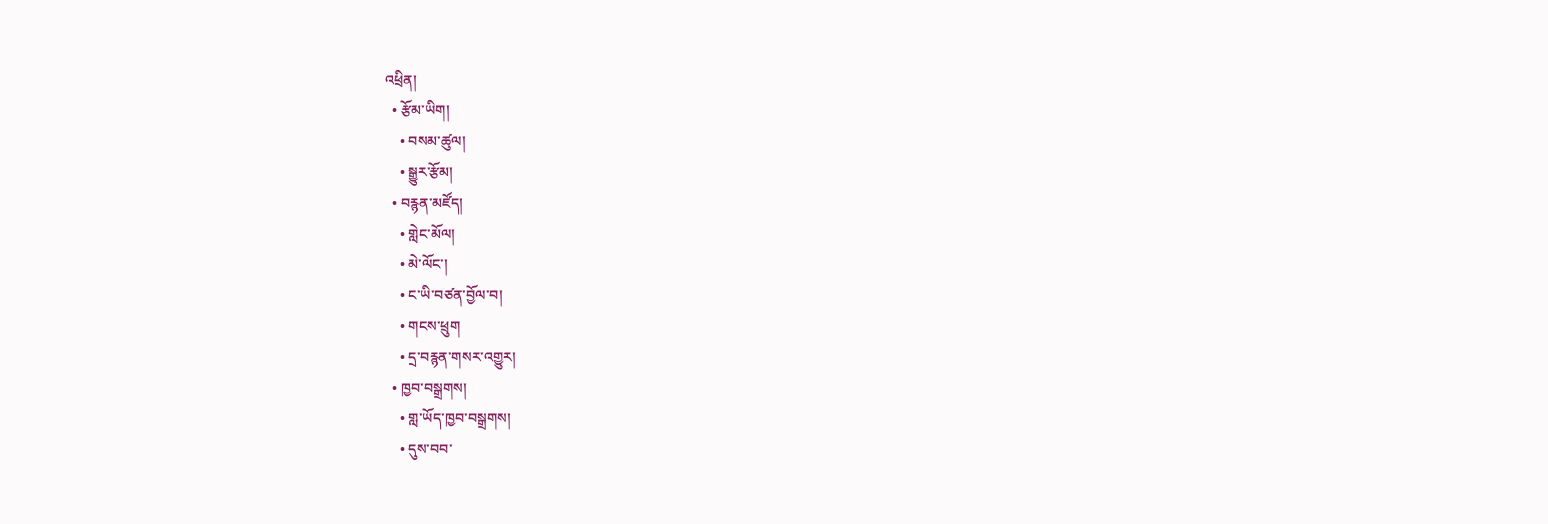འཕྲིན།
  • རྩོམ་ཡིག།
    • བསམ་ཚུལ།
    • སྒྱུར་རྩོམ།
  • བརྙན་མཛོད།
    • གླེང་མོལ།
    • མེ་ལོང་།
    • ང་ཡི་བཙན་བྱོལ་བ།
    • གངས་ཕྲུག
    • དྲ་བརྙན་གསར་འགྱུར།
  • ཁྱབ་བསྒྲགས།
    • གླ་ཡོད་ཁྱབ་བསྒྲགས།
    • དུས་བབ་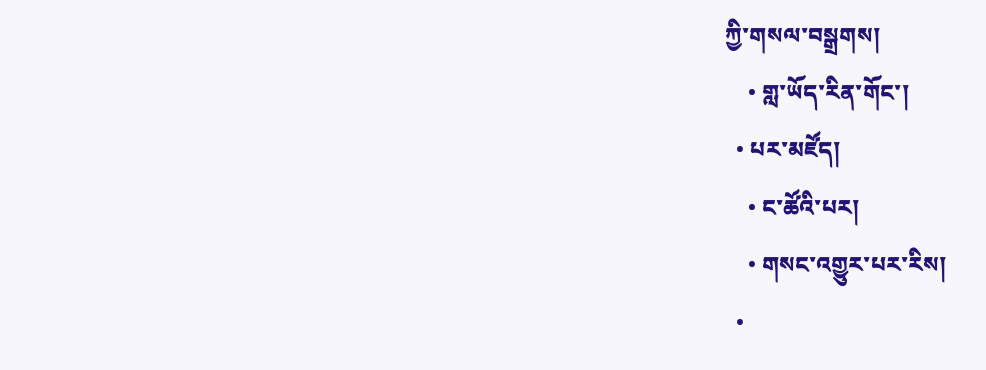ཀྱི་གསལ་བསྒྲགས།
    • གླ་ཡོད་རིན་གོང་།
  • པར་མཛོད།
    • ང་ཚོའི་པར།
    • གསང་འགྱུར་པར་རིས།
  •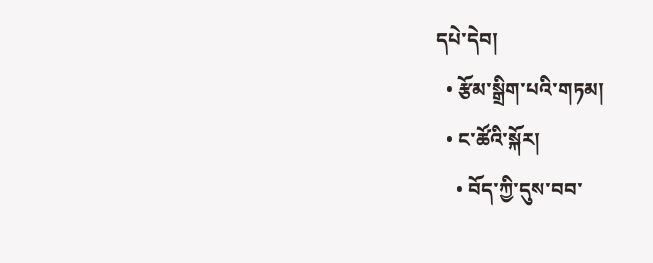དཔེ་དེབ།
  • རྩོམ་སྒྲིག་པའི་གཏམ།
  • ང་ཚོའི་སྐོར།
    • བོད་ཀྱི་དུས་བབ་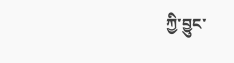ཀྱི་བྱུང་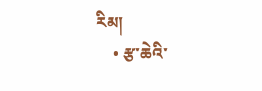རིམ།
    • རྩ་ཆེའི་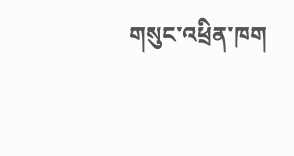གསུང་འཕྲིན་ཁག